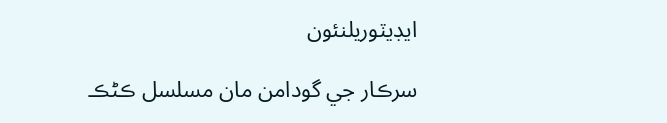ايڊيٽوريلنئون

سرڪار جي گودامن مان مسلسل ڪڻڪ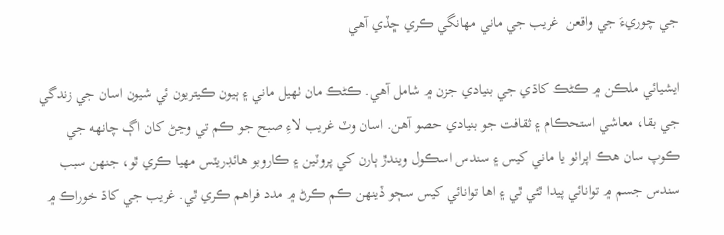جي چوريءَ جي واقعن  غريب جي ماني مهانگي ڪري ڇڏي آهي

ايشيائي ملڪن ۾ ڪڻڪ کاڌي جي بنيادي جزن ۾ شامل آهي. ڪڻڪ مان ٺهيل ماني ۽ ٻيون ڪيتريون ئي شيون اسان جي زندگي جي بقا، معاشي استحڪام ۽ ثقافت جو بنيادي حصو آهن. اسان وٽ غريب لاءِ صبح جو ڪم تي وڃڻ کان اڳ چانهه جي ڪوپ سان هڪ اپراٺو يا ماني کيس ۽ سندس اسڪول ويندڙ ٻارن کي پروٽين ۽ ڪاروبو هائڊريٽس مهيا ڪري ٿو، جنهن سبب سندس جسم ۾ توانائي پيدا ٿئي ٿي ۽ اها توانائي کيس سڄو ڏينهن ڪم ڪرڻ ۾ مدد فراهم ڪري ٿي. غريب جي کاڌ خوراڪ ۾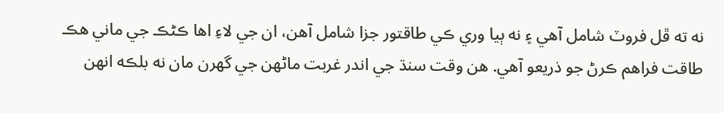نه ته ڦل فروٽ شامل آهي ۽ نه ٻيا وري ڪي طاقتور جزا شامل آهن، ان جي لاءِ اها ڪڻڪ جي ماني هڪ طاقت فراهم ڪرڻ جو ذريعو آهي. هن وقت سنڌ جي اندر غربت ماڻهن جي گهرن مان نه بلڪه انهن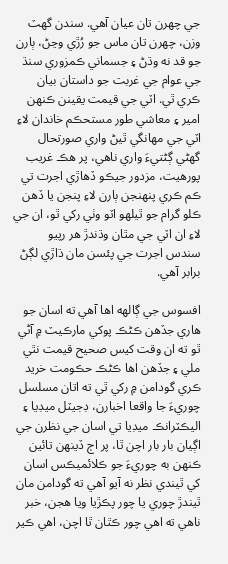جي چهرن تان عيان آهي. سندن گهٽ وزن، چهرن تان ماس جو رُڙي وڃڻ، ٻارن جو قد نه وڌڻ ۽ جسماني ڪمزوري سنڌ جي عوام جي غربت جو داستان بيان ڪري ٿي. اٽي جي قيمت يقينن ڪنهن امير ۽ معاشي طور مستحڪم خاندان لاءِ  اٽي جي مهانگي ٿيڻ واري صورتحال گهڻي ڳڻتيءَ واري ناهي، پر هڪ غريب پورهيت، مزدور جيڪو ڏهاڙي اجرت تي ڪم ڪري پنهنجن ٻارن لاءِ پنجن يا ڏهن ڪلو گرام جو ٿيلهو اٽو وٺي رکي ٿو، ان جي لاءِ ان اٽي جي مٿان وڌندڙ هر رپيو سندس اجرت جي پئسن مان ڌاڙي لڳڻ برابر آهي.

افسوس جي ڳالهه اها آهي ته اسان جو هاري جڏهن ڪڻڪ پوکي مارڪيٽ ۾ آڻي ٿو ته ان وقت کيس صحيح قيمت نٿي ملي ۽ جڏهن اها ڪڻڪ حڪومت خريد ڪري گودامن ۾ رکي ٿي ته اتان مسلسل چوريءَ جا واقعا اخبارن، ڊجيٽل ميڊيا ۽ اليڪٽرانڪ ميڊيا تي اسان جي نظرن جي اڳيان بار بار اچن ٿا، پر اڄ ڏينهن تائين ڪنهن به چوريءَ جو ڪلائميڪس اسان کي ٿيندي نظر نه آيو آهي ته گودامن مان ٿيندڙ چوري يا چور پڪڙيا ويا هجن، خبر ناهي ته اهي چور ڪٿان ٿا اچن، اهي ڪير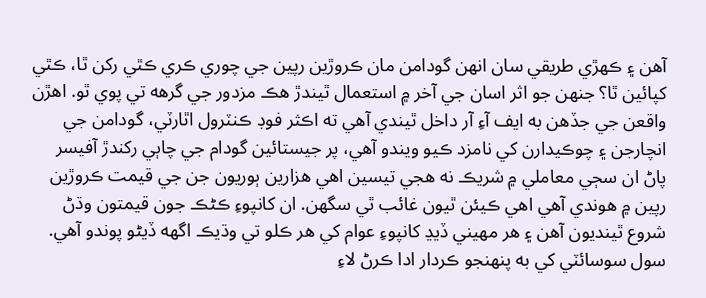آهن ۽ ڪهڙي طريقي سان انهن گودامن مان ڪروڙين رپين جي چوري ڪري ڪٿي رکن ٿا، ڪٿي کپائين ٿا؟ جنهن جو اثر اسان جي آخر ۾ استعمال ٿيندڙ هڪ مزدور جي گرهه تي پوي ٿو. اهڙن واقعن جي جڏهن به ايف آءِ آر داخل ٿيندي آهي ته اڪثر فوڊ ڪنٽرول اٿارٽي، گودامن جي انچارجن ۽ چوڪيدارن کي نامزد ڪيو ويندو آهي، پر جيستائين گودام جي چاٻي رکندڙ آفيسر پاڻ ان سڄي معاملي ۾ شريڪ نه هجي تيسين اهي هزارين ٻوريون جن جي قيمت ڪروڙين رپين ۾ هوندي آهي اهي ڪيئن ٿيون غائب ٿي سگهن. ان کانپوءِ ڪڻڪ جون قيمتون وڌڻ شروع ٿينديون آهن ۽ هر مهيني ڏيڍ کانپوءِ عوام کي هر ڪلو تي وڌيڪ اگهه ڏيڻو پوندو آهي. سول سوسائٽي کي به پنهنجو ڪردار ادا ڪرڻ لاءِ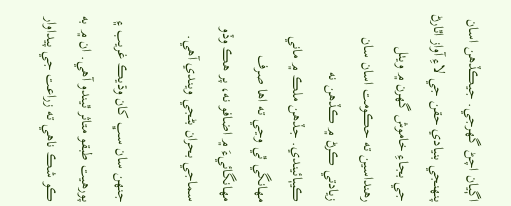اڳيان اچڻ گهرجي. جيڪڏهن اسان پنهنجي بنيادي حقن جي لاءِ آواز اٿارڻ جي بجاءِ خاموش گهرن ۾ ويٺل رهنداسين ته حڪومت اسان سان زيادتي ڪرڻ ۾ ڪڏهن نه ڪيٻائيندي. جڏهن ملڪ ۾ ماني مهانگي ٿي وڃي ته اها صرف مهانگائيءَ ۾ اضافو نه، پر هڪ وڏو سماجي بحران بڻجي ويندي آهي.

جنهن سان سڀ کان وڌيڪ غريب ۽ پورهيت طبقو متاثر ٿيندو آهي. ان ۾ به ڪو شڪ ناهي ته زراعت جي پيداوار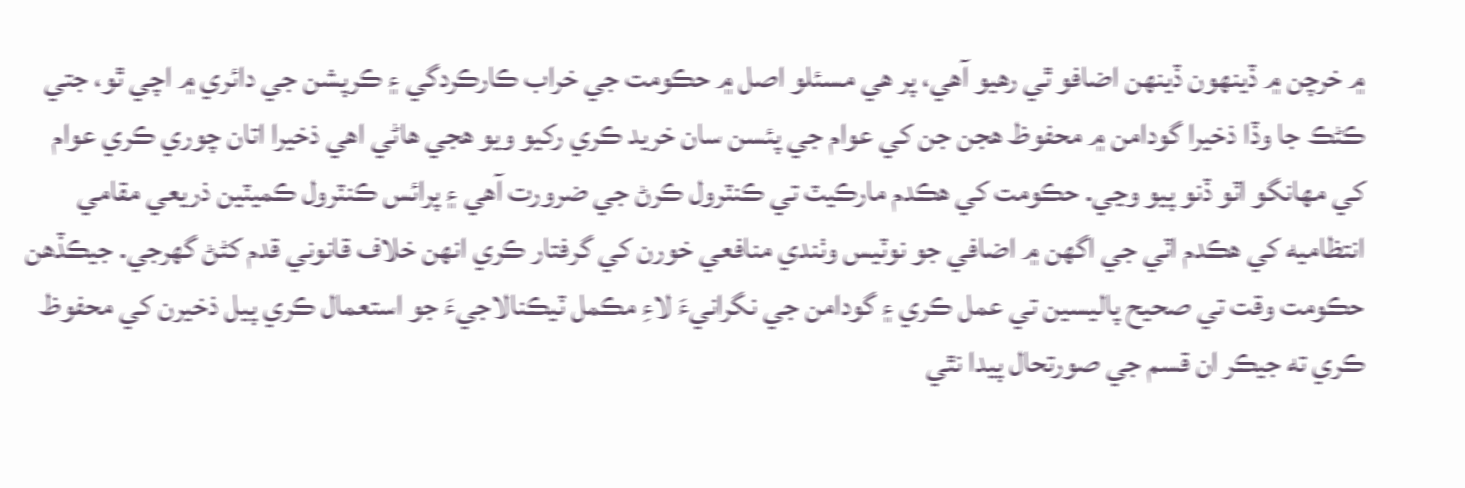۾ خرچن ۾ ڏينهون ڏينهن اضافو ٿي رهيو آهي، پر هي مسئلو اصل ۾ حڪومت جي خراب ڪارڪردگي ۽ ڪرپشن جي دائري ۾ اچي ٿو، جتي ڪڻڪ جا وڏا ذخيرا گودامن ۾ محفوظ هجن جن کي عوام جي پئسن سان خريد ڪري رکيو ويو هجي هاڻي اهي ذخيرا اتان چوري ڪري عوام کي مهانگو اٽو ڏنو پيو وڃي. حڪومت کي هڪدم مارڪيٽ تي ڪنٽرول ڪرڻ جي ضرورت آهي ۽ پرائس ڪنٽرول ڪميٽين ذريعي مقامي انتظاميه کي هڪدم اٽي جي اگهن ۾ اضافي جو نوٽيس وٺندي منافعي خورن کي گرفتار ڪري انهن خلاف قانوني قدم کڻڻ گهرجي. جيڪڏهن حڪومت وقت تي صحيح پاليسين تي عمل ڪري ۽ گودامن جي نگرانيءَ لاءِ مڪمل ٽيڪنالاجيءَ جو استعمال ڪري پيل ذخيرن کي محفوظ ڪري ته جيڪر ان قسم جي صورتحال پيدا نٿي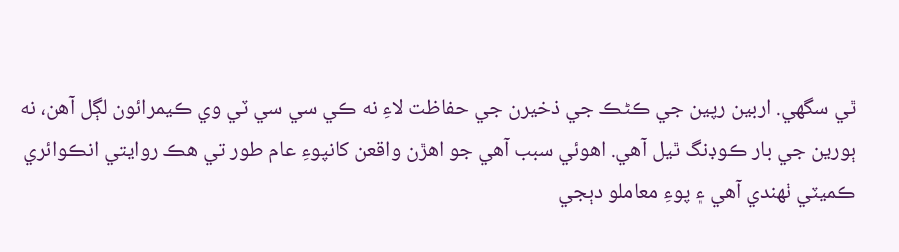ٿي سگهي. اربين رپين جي ڪڻڪ جي ذخيرن جي حفاظت لاءِ نه ڪي سي سي ٽي وي ڪيمرائون لڳل آهن، نه ٻورين جي بار ڪوڊنگ ٿيل آهي. اهوئي سبب آهي جو اهڙن واقعن کانپوءِ عام طور تي هڪ روايتي انڪوائري ڪميٽي ٺهندي آهي ۽ پوءِ معاملو دٻجي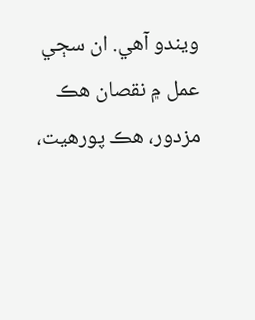ويندو آهي. ان سڄي عمل ۾ نقصان هڪ مزدور، هڪ پورهيت،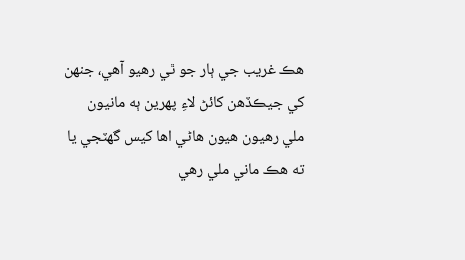هڪ غريب جي ٻار جو ٿي رهيو آهي، جنهن کي جيڪڏهن کائڻ لاءِ پهرين ٻه مانيون ملي رهيون هيون هاڻي اها کيس گهٽجي يا ته هڪ ماني ملي رهي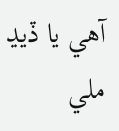آهي يا ڏيڍ ملي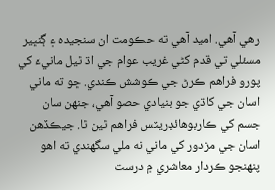رهي آهي. اميد آهي ته حڪومت ان سنجيده ۽ ڳنڀير مسئلي تي قدم کڻي غريب عوام جي اڌ ٿيل مانيءَ کي پورو فراهم ڪرڻ جي ڪوشش ڪندي. ڇو ته ماني اسان جي کاڌي جو بنيادي حصو آهي، جنهن سان جسم کي ڪاربوهائڊريٽس فراهم ٿين ٿا. جيڪڏهن اسان جي مزدور کي ماني نه ملي سگهندي ته اهو پنهنجو ڪردار معاشري ۾ درست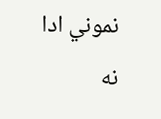نموني ادا نه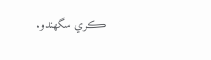ڪري سگهندو.